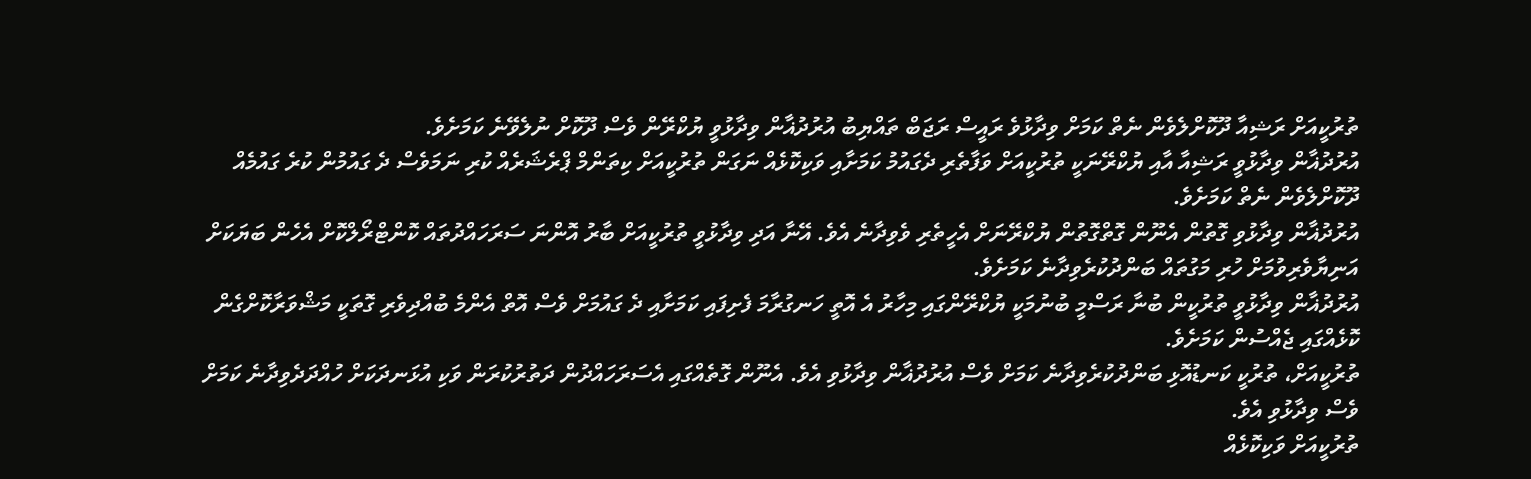ތުރުކީއަށް ރަޝިއާ ދޫކޮށްލެވެން ނެތް ކަމަށް ވިދާޅުވެ ރައީސް ރަޖަބް ތައްޔިބު އުރުދުޣާން ވިދާޅުވީ ޔުކްރޭން ވެސް ދޫކޮށް ނުލެވޭނެ ކަމަށެވެ.
އުރުދުޣާން ވިދާޅުވީ ރަޝިއާ އާއި ޔުކްރޭނަކީ ތުރުކީއަށް ވަފާތެރި ދެގައުމު ކަމަށާއި ވަކިކޮޅެއް ނަގަން ތުރުކީއަށް ކިތަންމް ޕްރެޝަރެއް ކުރި ނަމަވެސް ދެ ގައުމުން ކުރެ ގައުމެއް ދޫކޮށްލެވެން ނެތް ކަމަށެވެ.
އުރުދުޣާން ވިދާޅުވި ގޮތުން އެނޫން ގޮތްގޮތުން ޔުކްރޭނަށް އެހީތެރި ވެވިދާނެ އެވެ. އޭނާ އަދި ވިދާޅުވީ ތުރުކީއަށް ބާރު އޮންނަ ސަރަހައްދުތައް ކޮންޓްރޯލްކޮށް އެހެން ބަޔަކަށް އަނިޔާވެރިވުމަށް ހުރި މަގުތައް ބަންދުކުރެވިދާނެ ކަމަށެވެ.
އުރުދުޣާން ވިދާޅުވީ ތުރުކީން ބުނާ ރަސްމީ ބުނުމަކީ ޔުކްރޭންގައި މިހާރު އެ އޮތީ ހަނގުރާމަ ފެށިފައި ކަމަށާއި ދެ ގައުމަށް ވެސް އޮތް އެންމެ ބުއްދިވެރި ގޮތަކީ މަޝްވަރާކޮށްގެން ކޮޅެއްގައި ޖެއްސުން ކަމަށެވެ.
ތުރުކީއަށް، ތުރުކީ ކަނޑުއޮޅި ބަންދުކުރެވިދާނެ ކަމަށް ވެސް އުރުދުޣާން ވިދާޅުވި އެވެ. އެނޫން ގޮތެއްގައި އެސަރަހައްދުން ދަތުރުކުރަން ވަކި އުޅަނދަކަށް ހުއްދަދެވިދާނެ ކަމަށް ވެސް ވިދާޅުވި އެވެ.
ތުރުކީއަށް ވަކިކޮޅެއް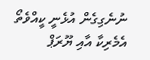ނުނެގިގެން އުޅެނީ ކީއްވެތޯ އެމެރިކާ އާއި ޔޫރަޕް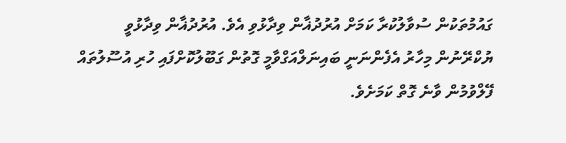ގައުމުތަކުން ސުވާލުކުރާ ކަމަށް އުރުދުޣާން ވިދާޅުވި އެވެ. އުރުދުޣާން ވިދާޅުވީ ޔުކްރޭނުން މިހާރު އެފެންނަނީ ބައިނަލްއަގްވާމީ ގޮތުން ގަބޫލުކޮށްފައި ހުރި އުސޫލުތައް ފޭލްވުމުން ވާނެ ގޮތް ކަމަށެވެ.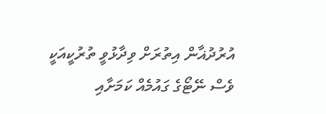އުރުދުޣާން އިތުރަށް ވިދާޅުވީ ތުރުކީއަކީ ވެސް ނޭޓޯގެ ގައުމެއް ކަމަށާއި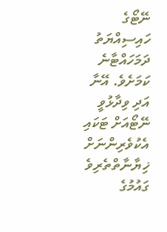ނޭޓޯގެ ހައިސިއްޔަތު ދަމަހައްޓާނެ ކަމަށެވެ. އޭނާ އަދި ވިދާޅުވީ ނޭޓޯއަށް ޓަކައި އެކުވެރިންނަށް ޚިޔާނާތްތެރިވެ ގައުމުގެ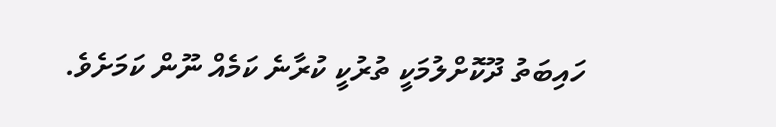ހައިބަތު ދޫކޮށްލުމަކީ ތުރުކީ ކުރާނެ ކަމެއް ނޫން ކަމަށެވެ.